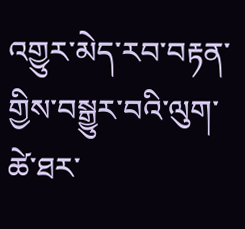འགྱུར་མེད་རབ་བརྟན་གྱིས་བསྒྱུར་བའི་ལུག་ཚེ་ཐར་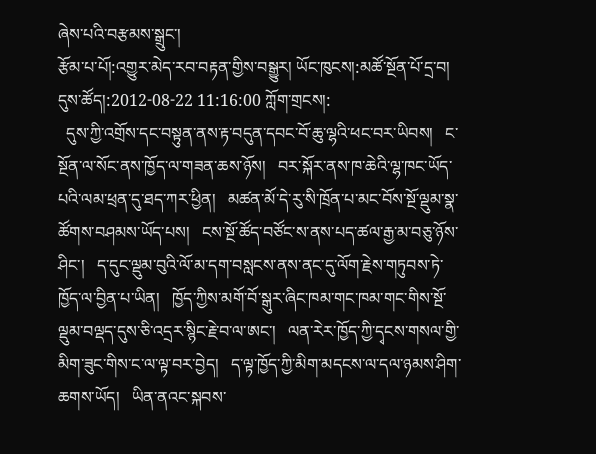ཞེས་པའི་བརྩམས་སྒྲུང་།
རྩོམ་པ་པོ།:འགྱུར་མེད་རབ་བརྟན་གྱིས་བསྒྱུར། ཡོང་ཁུངས།:མཚོ་སྔོན་པོ་དྲ་བ། དུས་ཚོད།:2012-08-22 11:16:00 ཀློག་གྲངས།:
  དུས་ཀྱི་འགྲོས་དང་བསྟུན་ནས་རྟ་བདུན་དབང་བོ་ཆུ་ལྷའི་ཕང་བར་ཡིབས།   ང་སྔོན་ལ་སོང་ནས་ཁྱོད་ལ་གཟན་ཆས་ཉོས།   བར་སྐོར་ནས་ཁ་ཆེའི་ལྷ་ཁང་ཡོད་པའི་ལམ་ཕྲན་དུ་ཐད་ཀར་ཕྱིན།   མཚན་མོ་དེ་རུ་སི་ཁྲོན་པ་མང་བོས་སྔོ་ལྡུམ་སྣ་ཚོགས་བཤམས་ཡོད་པས།   ངས་སྔོ་ཚོད་བཙོང་ས་ནས་པད་ཚལ་རྒྱ་མ་བཅུ་ཉོས་ཤིང་།   ད་དུང་ལྡུམ་བུའི་ལོ་མ་དག་བསླངས་ནས་ནང་དུ་ལོག་རྗེས་གཏུབས་ཏེ་ཁྱོད་ལ་བྱིན་པ་ཡིན།   ཁྱོད་ཀྱིས་མགོ་བོ་སྒུར་ཞིང་ཁམ་གང་ཁམ་གང་གིས་སྔོ་ལྡུམ་བལྡད་དུས་ཅི་འདྲར་སྙིང་རྗེ་བ་ལ་ཨང་།   ལན་རེར་ཁྱོད་ཀྱི་དྭངས་གསལ་གྱི་མིག་ཟུང་གིས་ང་ལ་ལྟ་བར་བྱེད།   ད་ལྟ་ཁྱོད་ཀྱི་མིག་མདངས་ལ་དལ་ཉམས་ཤིག་ཆགས་ཡོད།   ཡིན་ནའང་སྐབས་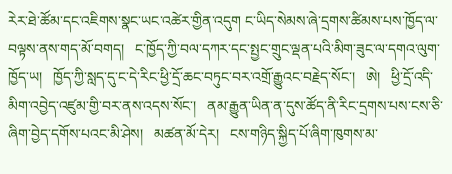རེར་ཐེ་ཚོམ་དང་འཇིགས་སྣང་ཡང་འཚེར་གྱིན་འདུག ང་ཡིད་སེམས་ཞེ་དྲགས་ཚིམས་པས་ཁྱོད་ལ་བལྟས་ནས་གད་མོ་བགད།   ང་ཁྱོད་ཀྱི་བལ་དཀར་དང་སྤྱང་གྲུང་ལྡན་པའི་མིག་ཟུང་ལ་དགའ་ལུག་ཁྱོད་ཡ།   ཁྱོད་ཀྱི་སླད་དུ་ང་དེ་རིང་ཕྱི་དྲོ་ཆང་བཏུང་བར་འགྲོ་རྒྱུའང་བརྗེད་སོང་།   ཨེ།   ཕྱི་དྲོ་འདི་མིག་འབྱེད་འཛུམ་གྱི་བར་ནས་འདས་སོང་།   ནམ་རྒྱུན་ཡིན་ན་དུས་ཚོད་ནི་རིང་དྲགས་པས་ངས་ཅི་ཞིག་བྱེད་དགོས་པའང་མི་ཤེས།   མཚན་མོ་དེར།   ངས་གཉིད་སྐྱིད་པོ་ཞིག་ཁུགས་མ་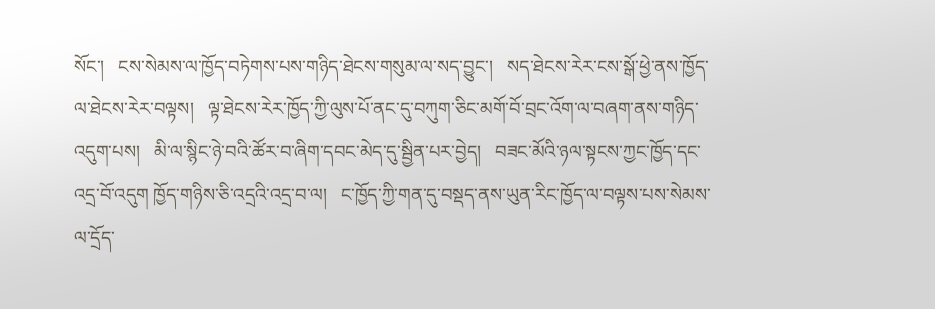སོང་།   ངས་སེམས་ལ་ཁྱོད་བཏེགས་པས་གཉིད་ཐེངས་གསུམ་ལ་སད་བྱུང་།   སད་ཐེངས་རེར་ངས་སྒོ་ཕྱེ་ནས་ཁྱོད་ལ་ཐེངས་རེར་བལྟས།   ལྟ་ཐེངས་རེར་ཁྱོད་ཀྱི་ལུས་པོ་ནང་དུ་བཀུག་ཅིང་མགོ་བོ་བྲང་འོག་ལ་བཞག་ནས་གཉིད་འདུག་པས།   མི་ལ་སྙིང་ཉེ་བའི་ཚོར་བ་ཞིག་དབང་མེད་དུ་སྦྱིན་པར་བྱེད།   བཟང་མོའི་ཉལ་སྟངས་ཀྱང་ཁྱོད་དང་འདྲ་བོ་འདུག ཁྱོད་གཉིས་ཅི་འདྲའི་འདྲ་བ་ལ།   ང་ཁྱོད་ཀྱི་གན་དུ་བསྡད་ནས་ཡུན་རིང་ཁྱོད་ལ་བལྟས་པས་སེམས་ལ་དྲོད་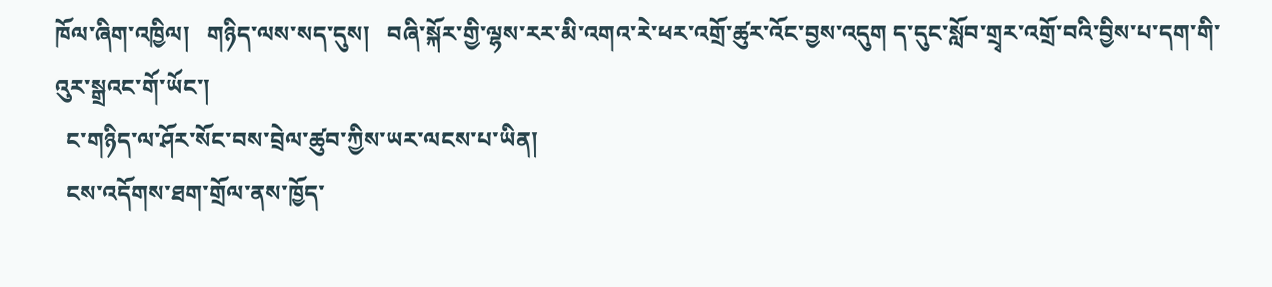ཁོལ་ཞིག་འཁྱིལ།   གཉིད་ལས་སད་དུས།   བཞི་སྐོར་གྱི་ལྷས་རར་མི་འགའ་རེ་ཕར་འགྲོ་ཚུར་འོང་བྱས་འདུག ད་དུང་སློབ་གྲྭར་འགྲོ་བའི་བྱིས་པ་དག་གི་འུར་སྒྲའང་གོ་ཡོང་།
  ང་གཉིད་ལ་ཤོར་སོང་བས་བྲེལ་ཚུབ་ཀྱིས་ཡར་ལངས་པ་ཡིན།
  ངས་འདོགས་ཐག་གྲོལ་ནས་ཁྱོད་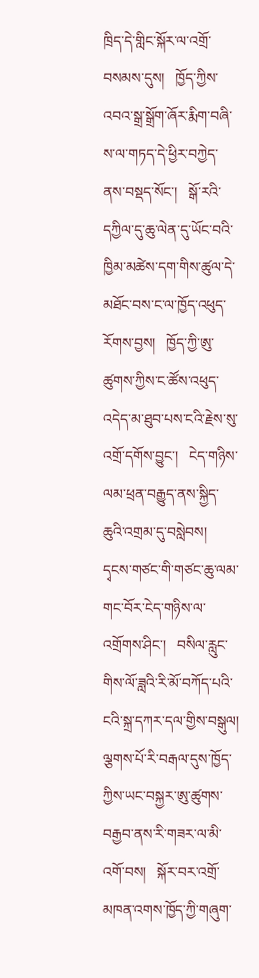ཁྲིད་དེ་གླིང་སྐོར་ལ་འགྲོ་བསམས་དུས།   ཁྱོད་ཀྱིས་འབའ་སྒྲ་སྒྲོག་ཞོར་རྨིག་བཞི་ས་ལ་གཏད་དེ་ཕྱིར་བཀྱེད་ནས་བསྡད་སོང་།   སྒོ་རའི་དཀྱིལ་དུ་ཆུ་ལེན་དུ་ཡོང་བའི་ཁྱིམ་མཚེས་དག་གིས་ཚུལ་དེ་མཐོང་བས་ང་ལ་ཁྱོད་འཕུད་རོགས་བྱས།   ཁྱོད་ཀྱི་ཨུ་ཚུགས་ཀྱིས་ང་ཚོས་འཕུད་འདེད་མ་ཐུབ་པས་ངའི་རྗེས་སུ་འགྲོ་དགོས་བྱུང་།   ངེད་གཉིས་ལམ་ཕྲན་བརྒྱུད་ནས་སྐྱིད་ཆུའི་འགྲམ་དུ་བསླེབས།   དྭངས་གཙང་གི་གཙང་ཆུ་ལམ་གང་བོར་ངེད་གཉིས་ལ་འགྲོགས་ཤིང་།   བསིལ་རླུང་གིས་ལོ་ཟླའི་རི་མོ་བཀོད་པའི་ངའི་སྐྲ་དཀར་དལ་གྱིས་བསྒུལ།   ལྕགས་པོ་རི་བརྒལ་དུས་ཁྱོད་ཀྱིས་ཡང་བསྐྱར་ཨུ་ཚུགས་བརྒྱབ་ནས་རི་གཟར་ལ་མི་འགོ་བས།   སྐོར་བར་འགྲོ་མཁན་འགས་ཁྱོད་ཀྱི་གཞུག་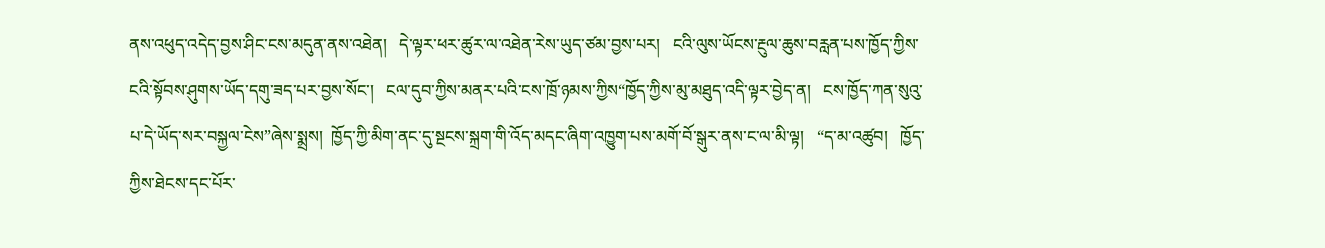ནས་འཕུད་འདེད་བྱས་ཤིང་ངས་མདུན་ནས་འཐེན།   དེ་ལྟར་ཕར་ཚུར་ལ་འཐེན་རེས་ཡུད་ཙམ་བྱས་པར།   ངའི་ལུས་ཡོངས་རྔུལ་ཆུས་བརླན་པས་ཁྱོད་ཀྱིས་ངའི་སྟོབས་ཤུགས་ཡོད་དགུ་ཟད་པར་བྱས་སོང་།   ངལ་དུབ་ཀྱིས་མནར་པའི་ངས་ཁྲོ་ཉམས་ཀྱིས“ཁྱོད་ཀྱིས་མུ་མཐུད་འདི་ལྟར་བྱེད་ན།   ངས་ཁྱོད་ཀན་སུའུ་པ་དེ་ཡོད་སར་བསྐྱལ་ངེས”ཞེས་སྨྲས།  ཁྱོད་ཀྱི་མིག་ནང་དུ་སྔངས་སྐྲག་གི་འོད་མདང་ཞིག་འཁྱུག་པས་མགོ་བོ་སྒུར་ནས་ང་ལ་མི་ལྟ།   “ད་མ་འཚུབ།   ཁྱོད་ཀྱིས་ཐེངས་དང་པོར་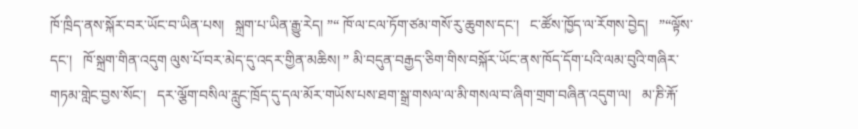ཁོ་ཁྲིད་ནས་སྐོར་བར་ཡོང་བ་ཡིན་པས།   སྐྲག་པ་ཡིན་རྒྱུ་རེད། ”“ ཁོ་ལ་ངལ་ཏོག་ཙམ་གསོ་རུ་ཆུགས་དང་།   ང་ཚོས་ཁྱོད་ལ་རོགས་བྱེད།   ”“ལྟོས་དང་།   ཁོ་སྐྲག་གིན་འདུག ལུས་པོ་བར་མེད་དུ་འདར་གྱིན་མཆིས། ” མི་བདུན་བརྒྱད་ཅིག་གིས་བསྐོར་ཡོང་ནས་ཁོད་དོག་པའི་ལམ་བུའི་གཞིར་གཏམ་གླེང་བྱས་སོང་།   དར་ལྕོག་བསིལ་རླུང་ཁྲོད་དུ་དལ་མོར་གཡོས་པས་ཐག་སྒྲ་གསལ་ལ་མི་གསལ་བ་ཞིག་གྲག་བཞིན་འདུག་ལ།   མ་ཎི་རྐོ་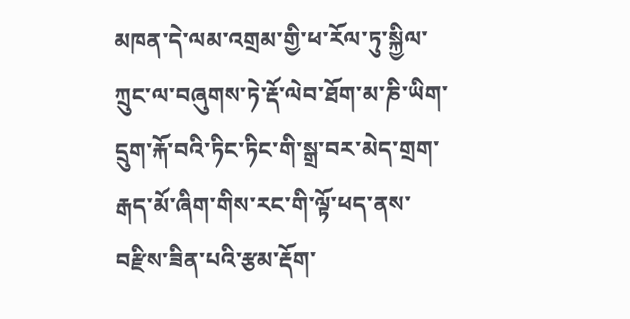མཁན་དེ་ལམ་འགྲམ་གྱི་ཕ་རོལ་ཏུ་སྐྱིལ་ཀྲུང་ལ་བཞུགས་ཏེ་རྡོ་ལེབ་ཐོག་མ་ཎི་ཡིག་དྲུག་རྐོ་བའི་ཏིང་ཏིང་གི་སྒྲ་བར་མེད་གྲག་རྒད་མོ་ཞིག་གིས་རང་གི་ལྟོ་ཕད་ནས་བརྫིས་ཟིན་པའི་རྩམ་རྡོག་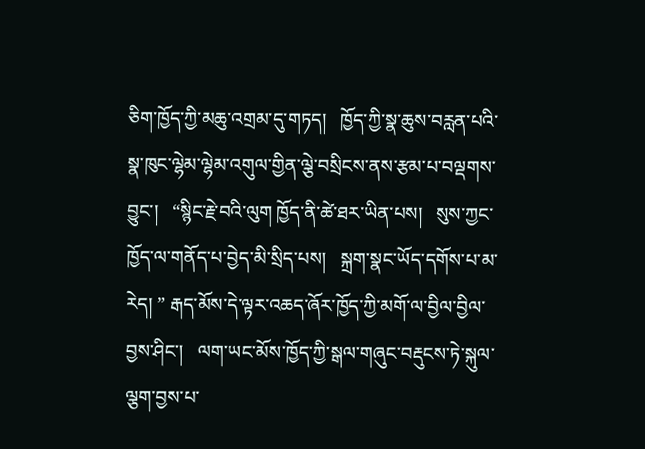ཅིག་ཁྱོད་ཀྱི་མཆུ་འགྲམ་དུ་གཏད།   ཁྱོད་ཀྱི་སྣ་ཆུས་བརླན་པའི་སྣ་ཁུང་ལྷེམ་ལྷེམ་འགུལ་གྱིན་ལྕེ་བསྲིངས་ནས་རྩམ་པ་བལྡགས་བྱུང་།   “སྙིང་རྗེ་བའི་ལུག ཁྱོད་ནི་ཚེ་ཐར་ཡིན་པས།   སུས་ཀྱང་ཁྱོད་ལ་གནོད་པ་བྱེད་མི་སྲིད་པས།   སྐྲག་སྣང་ཡོད་དགོས་པ་མ་རེད། ” རྒད་མོས་དེ་ལྟར་འཆད་ཞོར་ཁྱོད་ཀྱི་མགོ་ལ་བྱིལ་བྱིལ་བྱས་ཤིང་།   ལག་ཡང་མོས་ཁྱོད་ཀྱི་སྒལ་གཞུང་བརྡུངས་ཏེ་སྐུལ་ལྕག་བྱས་པ་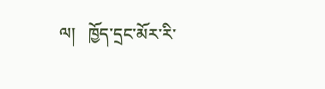ལ།   ཁྱོད་དྲང་མོར་རི་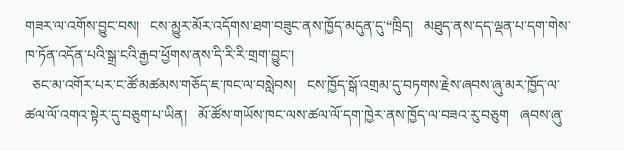གཟར་ལ་འགོས་བྱུང་བས།   ངས་མྱུར་མོར་འདོགས་ཐག་བཟུང་ནས་ཁྱོད་མདུན་དུ་“ཁྲིད།   མཐུད་ནས་དད་ལྡན་པ་དག་གེས་ཁ་ཏོན་འདོན་པའི་སྒྲ་ངའི་རྒྱབ་ཕྱོགས་ནས་དི་རི་རི་གྲག་བྱུང་།
  ཅང་མ་འགོར་པར་ང་ཚོ་མཚམས་གཅོད་ཇ་ཁང་ལ་བསླེབས།   ངས་ཁྱོད་སྒོ་འགྲམ་དུ་བཏགས་རྗེས་ཞབས་ཞུ་མར་ཁྱོད་ལ་ཚལ་ལོ་འགའ་སྟེར་དུ་བཅུག་པ་ཡིན།   མོ་ཚོས་གཡོས་ཁང་ལས་ཚལ་ལོ་དག་ཁྱེར་ནས་ཁྱོད་ལ་བཟའ་རུ་བཅུག   ཞབས་ཞུ་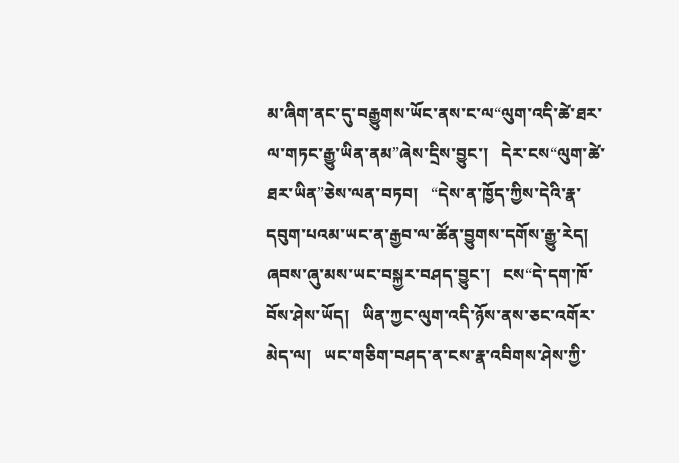མ་ཞིག་ནང་དུ་བརྒྱུགས་ཡོང་ནས་ང་ལ“ལུག་འདི་ཚེ་ཐར་ལ་གཏང་རྒྱུ་ཡིན་ནམ”ཞེས་དྲིས་བྱུང་།   དེར་ངས“ལུག་ཚེ་ཐར་ཡིན”ཅེས་ལན་བཏབ།   “དེས་ན་ཁྱོད་ཀྱིས་དེའི་རྣ་དབུག་པའམ་ཡང་ན་རྒྱབ་ལ་ཚོན་བྱུགས་དགོས་རྒྱུ་རེད།  ཞབས་ཞུ་མས་ཡང་བསྐྱར་བཤད་བྱུང་།   ངས“དེ་དག་ཁོ་བོས་ཤེས་ཡོད།   ཡིན་ཀྱང་ལུག་འདི་ཉོས་ནས་ཅང་འགོར་མེད་ལ།   ཡང་གཅིག་བཤད་ན་ངས་རྣ་འབིགས་ཤེས་ཀྱི་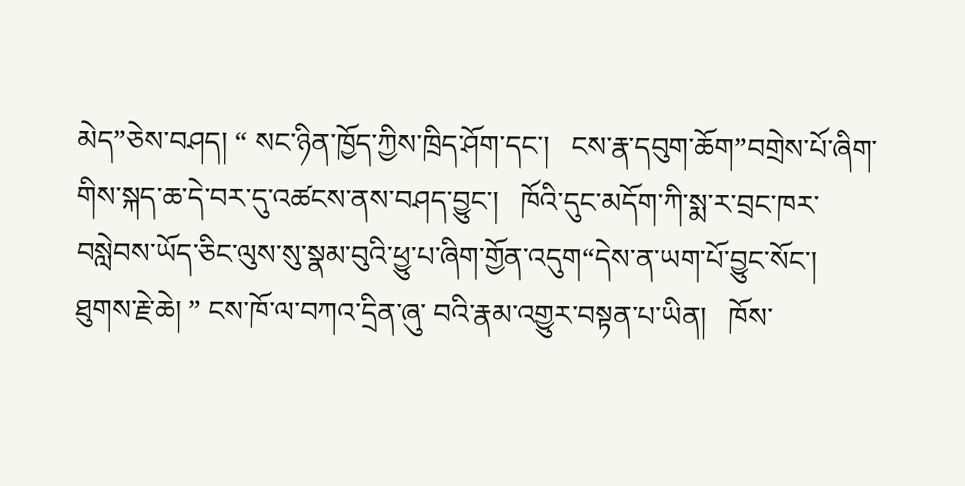མེད”ཅེས་བཤད། “ སང་ཉིན་ཁྱོད་ཀྱིས་ཁྲིད་ཤོག་དང་།   ངས་རྣ་དབུག་ཆོག”བགྲེས་པོ་ཞིག་གིས་སྐད་ཆ་དེ་བར་དུ་འཚངས་ནས་བཤད་བྱུང་།   ཁོའི་དུང་མདོག་ཀི་སྨ་ར་བྲང་ཁར་བསླེབས་ཡོད་ཅིང་ལུས་སུ་སྣམ་བུའི་ཕྱུ་པ་ཞིག་གྱོན་འདུག“དེས་ན་ཡག་པོ་བྱུང་སོང་།   ཐུགས་རྗེ་ཆེ། ” ངས་ཁོ་ལ་བཀའ་དྲིན་ཞུ་ བའི་རྣམ་འགྱུར་བསྟན་པ་ཡིན།   ཁོས་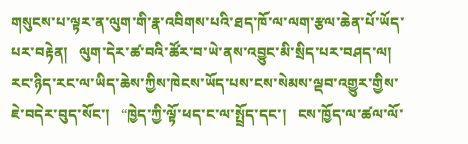གསུངས་པ་ལྟར་ན་ལུག་གི་རྣ་འབིགས་པའི་ཐད་ཁོ་ལ་ལག་རྩལ་ཆེན་པོ་ཡོད་པར་བརྟེན།   ལུག་དེར་ཚ་བའི་ཚོར་བ་ཡེ་ནས་འབྱུང་མི་སྲིད་པར་བཤད་ལ།   རང་ཉིད་རང་ལ་ཡིད་ཆེས་ཀྱིས་ཁེངས་ཡོད་པས་ངས་སེམས་ལྡབ་འགྱུར་གྱིས་ཇེ་བདེར་བུད་སོང་།   “ཁྱེད་ཀྱི་ལྟོ་ཕད་ང་ལ་སྤྲོད་དང་།   ངས་ཁྱོད་ལ་ཚལ་ལོ་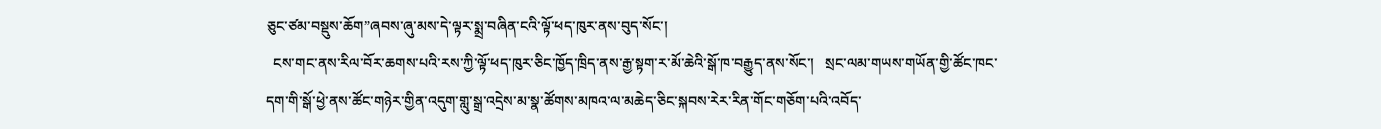ཅུང་ཙམ་བསྡུས་ཆོག”ཞབས་ཞུ་མས་དེ་ལྟར་སྨྲ་བཞིན་ངའི་ལྟོ་ཕད་ཁུར་ནས་བུད་སོང་།
  ངས་གང་ནས་རིལ་བོར་ཆགས་པའི་རས་ཀྱི་ལྟོ་ཕད་ཁུར་ཅིང་ཁྱོད་ཁྲིད་ནས་རྒྱ་སྟག་ར་མོ་ཆེའི་སྒོ་ཁ་བརྒྱུད་ནས་སོང་།   སྲང་ལམ་གཡས་གཡོན་གྱི་ཚོང་ཁང་དག་གི་སྒོ་ཕྱེ་ནས་ཚོང་གཉེར་གྱིན་འདུག་གླུ་སྒྲ་འདྲེས་མ་སྣ་ཚོགས་མཁའ་ལ་མཆེད་ཅིང་སྐབས་རེར་རིན་གོང་གཅོག་པའི་འབོད་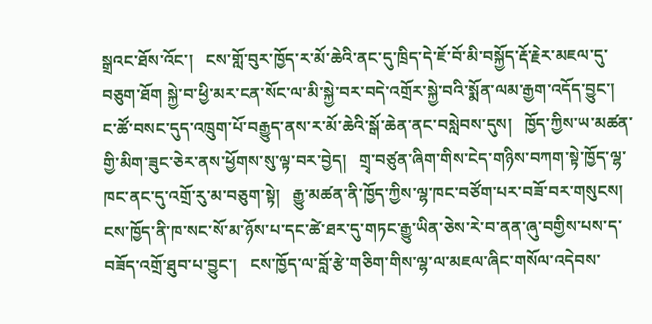སྒྲའང་ཐོས་འོང་།   ངས་གློ་བུར་ཁྱོད་ར་མོ་ཆེའི་ནང་དུ་ཁྲིད་དེ་ཇོ་བོ་མི་བསྐྱོད་རྡོ་རྗེར་མཇལ་དུ་བཅུག་ཐོག སྐྱེ་བ་ཕྱི་མར་ངན་སོང་ལ་མི་སྐྱེ་བར་བདེ་འགྲོར་སྐྱེ་བའི་སྨོན་ལམ་རྒྱག་འདོད་བྱུང་།   ང་ཚོ་བསང་དུད་འཁྲུག་པོ་བརྒྱུད་ནས་ར་མོ་ཆེའི་སྒོ་ཆེན་ནང་བསླེབས་དུས།   ཁྱོད་ཀྱིས་ཡ་མཚན་གྱི་མིག་ཟུང་ཅེར་ནས་ཕྱོགས་སུ་ལྟ་བར་བྱེད།   གྲྭ་བཙུན་ཞིག་གིས་ངེད་གཉིས་བཀག་སྟེ་ཁྱོད་ལྷ་ཁང་ནང་དུ་འགྲོ་རུ་མ་བཅུག་སྟེ།   རྒྱུ་མཚན་ནི་ཁྱོད་ཀྱིས་ལྷ་ཁང་བཙོག་པར་བཟོ་བར་གསུངས།   ངས་ཁྱོད་ནི་ཁ་སང་སོ་མ་ཉོས་པ་དང་ཚེ་ཐར་དུ་གཏང་རྒྱུ་ཡིན་ཅེས་རེ་བ་ནན་ཞུ་བགྱིས་པས་ད་བཟོད་འགྲོ་ཐུབ་པ་བྱུང་།   ངས་ཁྱོད་ལ་བློ་རྩེ་གཅིག་གིས་ལྷ་ལ་མཇལ་ཞིང་གསོལ་འདེབས་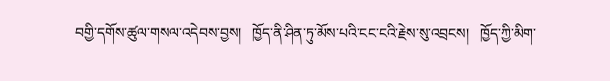བགྱི་དགོས་ཚུལ་གསལ་འདེབས་བྱས།   ཁྱོད་ནི་ཤིན་ཏུ་མོས་པའི་ངང་ངའི་རྗེས་སུ་འབྲངས།   ཁྱོད་ཀྱི་མིག་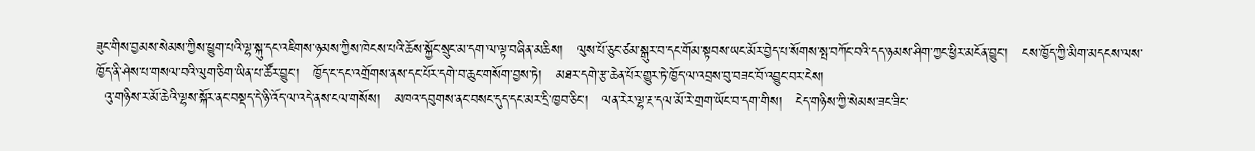ཟུང་གིས་བྱམས་སེམས་ཀྱིས་ཕྱུག་པའི་ལྷ་སྐུ་དང་འཇིགས་ཉམས་ཀྱིས་ཁེངས་པའི་ཆོས་སྐྱོང་སྲུང་མ་དག་ལ་ལྟ་བཞིན་མཆིས།   ལུས་པོ་ཅུང་ཙམ་སྒུར་བ་དང་གོམ་སྟབས་ཡང་མོར་བྱེད་པ་སོགས་སྤ་བཀོང་བའི་དད་ཉམས་ཤིག་ཀྱང་ཕྱིར་མངོན་བྱུང་།   ངས་ཁྱོད་ཀྱི་མིག་མདངས་ལས་ཁྱོད་ནི་ཤེས་པ་གསལ་བའི་ལུག་ཅིག་ཡིན་པ་ཚོར་བྱུང་།   ཁྱོད་ང་དང་འགྲོགས་ནས་དང་པོར་དགེ་བ་ཆུང་གསོག་བྱས་ཏེ།   མཐར་དགེ་རྩ་ཆེན་པོར་གྱུར་ཏེ་ཁྱོད་ལ་འབྲས་བུ་བཟང་བོ་འབྱུང་བར་ངེས།
  འུ་གཉིས་ར་མོ་ཆེའི་ལྷས་སྐོར་ནང་བསྡད་དེ་ཉི་འོད་ལ་འདེ་ནས་ངལ་གསོས།   མཁའ་དབུགས་ནང་བསང་དུད་དང་མར་དྲི་ཁྱབ་ཅིང་།   ལན་རེར་ལྷ་རྔ་དལ་མོ་རེ་གྲག་ཡོང་བ་དག་གིས།   ངེད་གཉིས་ཀྱི་སེམས་ཟང་ཟིང་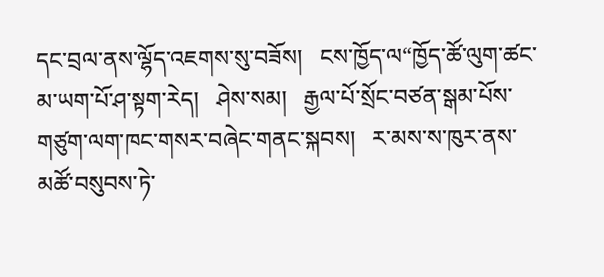དང་བྲལ་ནས་ལྷོད་འཇགས་སུ་བཟོས།   ངས་ཁྱོད་ལ“ཁྱོད་ཚོ་ལུག་ཚང་མ་ཡག་པོ་ཤ་སྟག་རེད།   ཤེས་སམ།   རྒྱལ་པོ་སྲོང་བཙན་སྒམ་པོས་གཙུག་ལག་ཁང་གསར་བཞེང་གནང་སྐབས།   ར་མས་ས་ཁུར་ནས་མཚོ་བསུབས་ཏེ་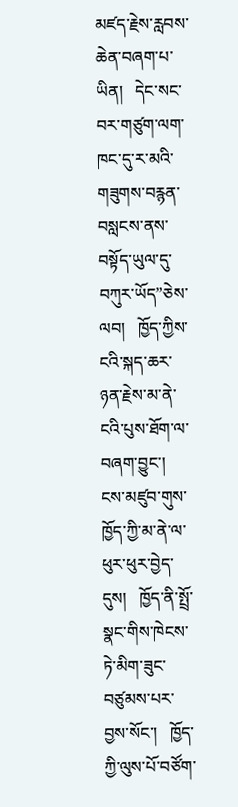མཛད་རྗེས་རླབས་ཆེན་བཞག་པ་ཡིན།   དེང་སང་བར་གཙུག་ལག་ཁང་དུ་ར་མའི་གཟུགས་བརྙན་བསླངས་ནས་བསྟོད་ཡུལ་དུ་བཀུར་ཡོད”ཅེས་ལབ།   ཁྱོད་ཀྱིས་ངའི་སྐད་ཆར་ཉན་རྗེས་མ་ནེ་ངའི་པུས་ཐོག་ལ་བཞག་བྱུང་།   ངས་མཛུབ་གུས་ཁྱོད་ཀྱི་མ་ནེ་ལ་ཕུར་ཕུར་བྱེད་དུས།   ཁྱོད་ནི་སྤྲོ་སྣང་གིས་ཁེངས་ཏེ་མིག་ཟུང་བཙུམས་པར་བྱས་སོང་།   ཁྱོད་ཀྱི་ལུས་པོ་བཙོག་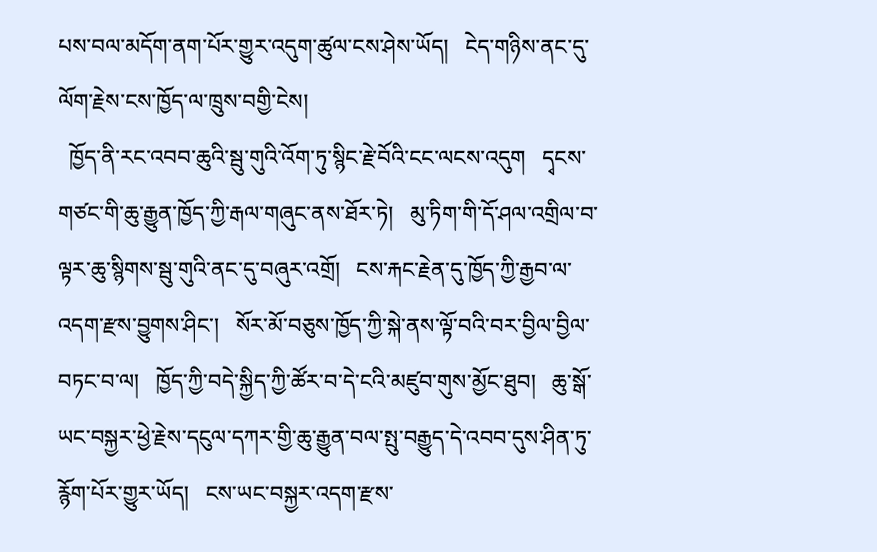པས་བལ་མདོག་ནག་པོར་གྱུར་འདུག་ཚུལ་ངས་ཤེས་ཡོད།   ངེད་གཉིས་ནང་དུ་ལོག་རྗེས་ངས་ཁྱོད་ལ་ཁྲུས་བགྱི་ངེས།
  ཁྱོད་ནི་རང་འབབ་ཆུའི་སྦུ་གུའི་འོག་ཏུ་སྙིང་རྗེ་བོའི་ངང་ལངས་འདུག   དྭངས་གཙང་གི་ཆུ་རྒྱུན་ཁྱོད་ཀྱི་རྒལ་གཞུང་ནས་ཐོར་ཏེ།   མུ་ཏིག་གི་དོ་ཤལ་འགྲིལ་བ་ལྟར་ཆུ་སྙིགས་སྦུ་གུའི་ནང་དུ་བཞུར་འགྲོ།   ངས་རྐང་རྗེན་དུ་ཁྱོད་ཀྱི་རྒྱབ་ལ་འདག་རྫས་བྱུགས་ཤིང་།   སོར་མོ་བཅུས་ཁྱོད་ཀྱི་སྐེ་ནས་ལྟོ་བའི་བར་བྱིལ་བྱིལ་བཏང་བ་ལ།   ཁྱོད་ཀྱི་བདེ་སྐྱིད་ཀྱི་ཚོར་བ་དེ་ངའི་མཛུབ་གུས་མྱོང་ཐུབ།   ཆུ་སྒོ་ཡང་བསྐྱར་ཕྱེ་རྗེས་དངུལ་དཀར་གྱི་ཆུ་རྒྱུན་བལ་སྤུ་བརྒྱུད་དེ་འབབ་དུས་ཤིན་ཏུ་རྙོག་པོར་གྱུར་ཡོད།   ངས་ཡང་བསྐྱར་འདག་རྫས་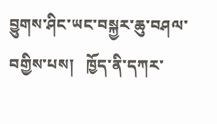བྱུགས་ཤིང་ཡང་བསྐྱར་ཆུ་བཤལ་བགྱིས་པས།   ཁྱོད་ནི་དཀར་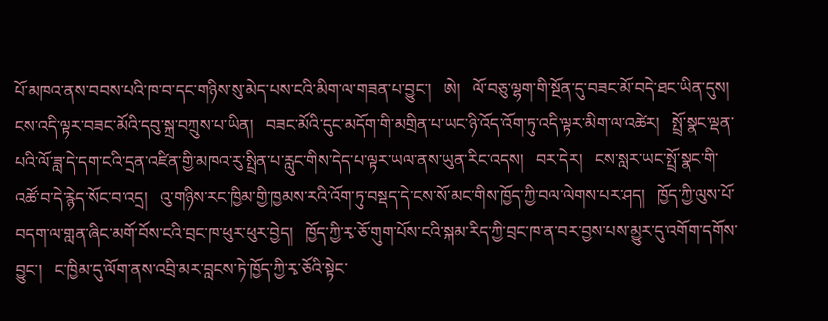པོ་མཁའ་ནས་བབས་པའི་ཁ་བ་དང་གཉིས་སུ་མེད་པས་ངའི་མིག་ལ་གཟན་པ་བྱུང་།   ཨེ།   ལོ་བཅུ་ལྷག་གི་སྔོན་དུ་བཟང་མོ་བདེ་ཐང་ཡིན་དུས།   ངས་འདི་ལྟར་བཟང་མོའི་དབུ་སྐྲ་བཀྲུས་པ་ཡིན།   བཟང་མོའི་དུང་མདོག་གི་མགྲིན་པ་ཡང་ཉི་འོད་འོག་ཏུ་འདི་ལྟར་མིག་ལ་འཚེར།   སྤྲོ་སྣང་ལྡན་པའི་ལོ་ཟླ་དེ་དག་ངའི་དྲན་འཛིན་གྱི་མཁའ་རུ་སྤྲིན་པ་རླུང་གིས་དེད་པ་ལྟར་ཡལ་ནས་ཡུན་རིང་འདས།   བར་དེར།   ངས་སླར་ཡང་སྤྲོ་སྣང་གི་འཚོ་བ་དེ་རྙེད་སོང་བ་འདྲ།   འུ་གཉིས་རང་ཁྱིམ་གྱི་ཁྱམས་རའི་འོག་ཏུ་བསྡད་དེ་ངས་སོ་མང་གིས་ཁྱོད་ཀྱི་བལ་ལེགས་པར་ཤད།   ཁྱོད་ཀྱི་ལུས་པོ་བདག་ལ་གླན་ཞིང་མགོ་བོས་ངའི་བྲང་ཁ་ཕུར་ཕུར་བྱེད།   ཁྱོད་ཀྱི་རྭ་ཅོ་གུག་པོས་ངའི་སྐམ་རིད་ཀྱི་བྲང་ཁ་ན་བར་བྱས་པས་མྱུར་དུ་འགོག་དགོས་བྱུང་།   ང་ཁྱིམ་དུ་ལོག་ནས་འབྲི་མར་བླངས་ཏེ་ཁྱོད་ཀྱི་རྭ་ཅོའི་སྟེང་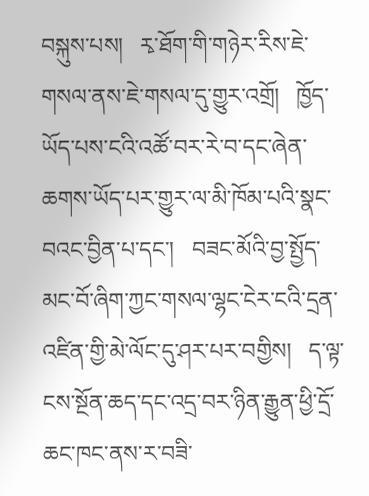བསྐུས་པས།   རྭ་ཐོག་གི་གཉེར་རིས་ཇེ་གསལ་ནས་ཇེ་གསལ་དུ་གྱུར་འགྲོ།   ཁྱོད་ཡོད་པས་ངའི་འཚོ་བར་རེ་བ་དང་ཞེན་ཆགས་ཡོད་པར་གྱུར་ལ་མི་ཁོམ་པའི་སྣང་བའང་བྱིན་པ་དང་།   བཟང་མོའི་བྱ་སྤྱོད་མང་བོ་ཞིག་ཀྱང་གསལ་ལྷང་ངེར་ངའི་དྲན་འཛིན་གྱི་མེ་ལོང་དུ་ཤར་པར་བགྱིས།   ད་ལྟ་ངས་སྔོན་ཆད་དང་འདྲ་བར་ཉིན་རྒྱུན་ཕྱི་དྲོ་ཆང་ཁང་ནས་ར་བཟི་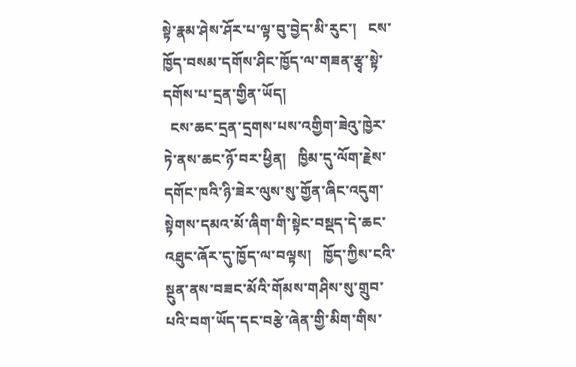སྟེ་རྣམ་ཤེས་ཤོར་པ་ལྟ་བུ་བྱེད་མི་རུང་།   ངས་ཁྱོད་བསམ་དགོས་ཤིང་ཁྱོད་ལ་གཟན་རྩྭ་སྟེ་དགོས་པ་དྲན་གྱིན་ཡོད།
  ངས་ཆང་དྲན་དྲགས་པས་འགྱིག་ཟེའུ་ཁྱེར་ཏེ་ནས་ཆང་ཉོ་བར་ཕྱིན།   ཁྱིམ་དུ་ལོག་རྗེས་དགོང་ཁའི་ཉི་ཟེར་ལུས་སུ་གྱོན་ཞིང་འདུག་སྟེགས་དམའ་མོ་ཞིག་གི་སྟེང་བསྡད་དེ་ཆང་འཐུང་ཞོར་དུ་ཁྱོད་ལ་བལྟས།   ཁྱོད་ཀྱིས་ངའི་སྔུན་ནས་བཟང་མོའི་གོམས་གཤིས་སུ་གྲུབ་པའི་བག་ཡོད་དང་བརྩེ་ཞེན་གྱི་མིག་གིས་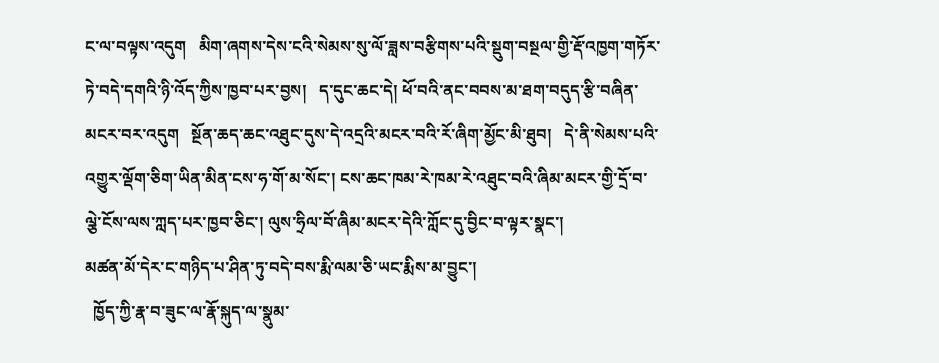ང་ལ་བལྟས་འདུག   མིག་ཞགས་དེས་ངའི་སེམས་སུ་ལོ་ཟླས་བརྩིགས་པའི་སྡུག་བསྔལ་གྱི་རྡོ་འཁྱག་གཏོར་ཏེ་བདེ་དགའི་ཉི་འོད་ཀྱིས་ཁྱབ་པར་བྱས།   ད་དུང་ཆང་དེ། ཕོ་བའི་ནང་བབས་མ་ཐག་བདུད་རྩི་བཞིན་མངར་བར་འདུག   སྔོན་ཆད་ཆང་འཐུང་དུས་དེ་འདྲའི་མངར་བའི་རོ་ཞིག་མྱོང་མི་ཐུབ།   དེ་ནི་སེམས་པའི་འགྱུར་ལྡོག་ཅིག་ཡིན་མིན་ངས་ཧ་གོ་མ་སོང་། ངས་ཆང་ཁམ་རེ་ཁམ་རེ་འཐུང་བའི་ཞིམ་མངར་གྱི་དྲོ་བ་ལྕེ་ངོས་ལས་ཀླད་པར་ཁྱབ་ཅིང་། ལུས་ཧྲིལ་བོ་ཞིམ་མངར་དེའི་ཀློང་དུ་བྱིང་བ་ལྟར་སྣང་།
མཚན་མོ་དེར་ང་གཉིད་པ་ཤིན་ཏུ་བདེ་བས་རྨི་ལམ་ཅི་ཡང་རྨིས་མ་བྱུང་།
  ཁྱོད་ཀྱི་རྣ་བ་ཟུང་ལ་རྣོ་སྐུད་ལ་སྣུམ་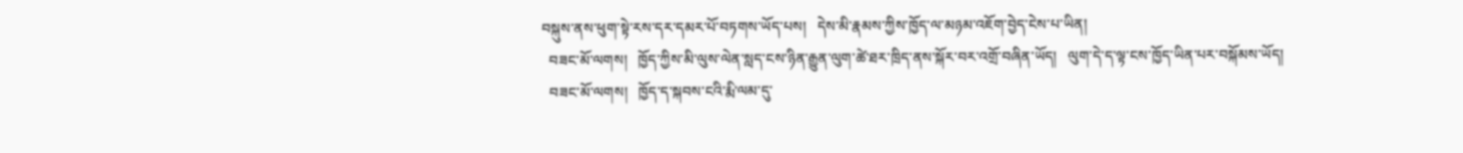བསྐུས་ནས་ཕུག་སྟེ་རས་དར་དམར་པོ་བཏགས་ཡོད་པས།   དེས་མི་རྣམས་ཀྱིས་ཁྱོད་ལ་མཉམ་འཇོག་བྱེད་ངེས་པ་ཡིན།
  བཟང་མོ་ལགས།   ཁྱོད་ཀྱིས་མི་ལུས་ལེན་སླད་ངས་ཉིན་རྒྱུན་ལུག་ཚེ་ཐར་ཁྲིད་ནས་སྐོར་བར་འགྲོ་བཞིན་ཡོད།   ལུག་དེ་ད་ལྟ་ངས་ཁྱོད་ཡིན་པར་བསྐོམས་ཡོད།
  བཟང་མོ་ལགས།   ཁྱོད་ད་སྐབས་ངའི་རྨི་ལམ་དུ་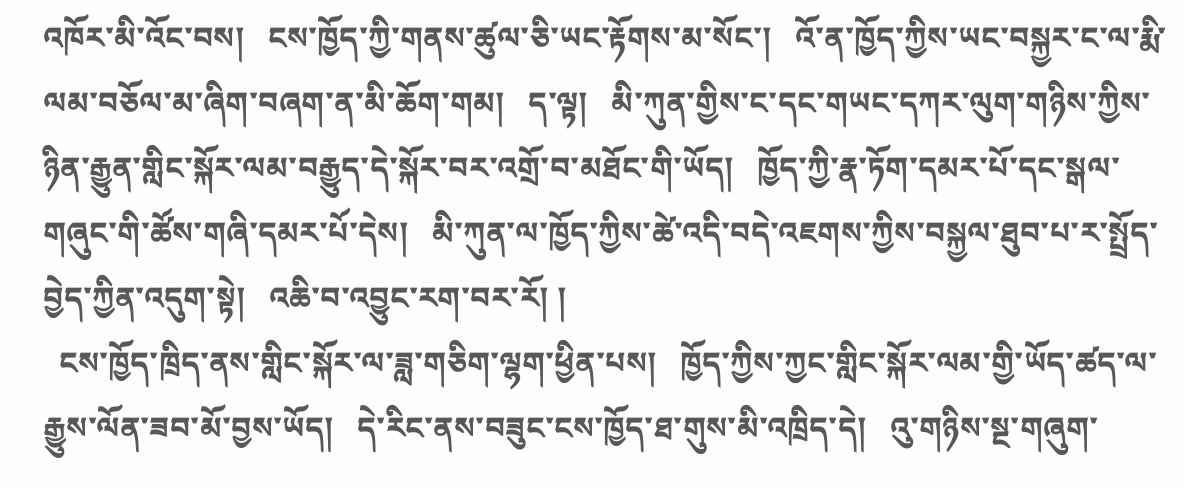འཁོར་མི་འོང་བས།   ངས་ཁྱོད་ཀྱི་གནས་ཚུལ་ཅི་ཡང་རྟོགས་མ་སོང་།   འོ་ན་ཁྱོད་ཀྱིས་ཡང་བསྐྱར་ང་ལ་རྨི་ལམ་བཅོལ་མ་ཞིག་བཞག་ན་མི་ཆོག་གམ།   ད་ལྟ།   མི་ཀུན་གྱིས་ང་དང་གཡང་དཀར་ལུག་གཉིས་ཀྱིས་ཉིན་རྒྱུན་གླིང་སྐོར་ལམ་བརྒྱུད་དེ་སྐོར་བར་འགྲོ་བ་མཐོང་གི་ཡོད།   ཁྱོད་ཀྱི་རྣ་ཏོག་དམར་པོ་དང་སྒལ་གཞུང་གི་ཚོས་གཞི་དམར་པོ་དེས།   མི་ཀུན་ལ་ཁྱོད་ཀྱིས་ཚེ་འདི་བདེ་འཇགས་ཀྱིས་བསྐྱལ་ཐུབ་པ་ར་སྤྲོད་བྱེད་ཀྱིན་འདུག་སྟེ།   འཆི་བ་འབྱུང་རག་བར་རོ། །
  ངས་ཁྱོད་ཁྲིད་ནས་གླིང་སྐོར་ལ་ཟླ་གཅིག་ལྷག་ཕྱིན་པས།   ཁྱོད་ཀྱིས་ཀྱང་གླིང་སྐོར་ལམ་གྱི་ཡོད་ཚད་ལ་རྒྱུས་ལོན་ཟབ་མོ་བྱས་ཡོད།   དེ་རིང་ནས་བཟུང་ངས་ཁྱོད་ཐ་གུས་མི་འཁྲིད་དེ།   འུ་གཉིས་སྔ་གཞུག་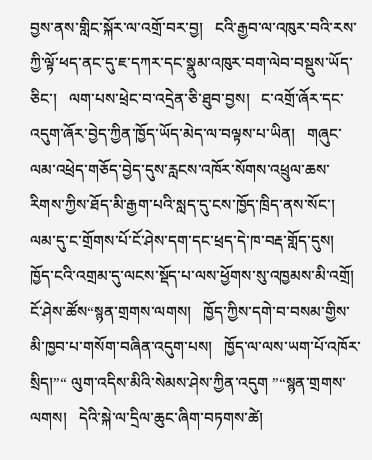བྱས་ནས་གླིང་སྐོར་ལ་འགྲོ་བར་བྱ།   ངའི་རྒྱབ་ལ་འཁུར་བའི་རས་ཀྱི་ལྟོ་ཕད་ནང་དུ་ཇ་དཀར་དང་སྣུམ་འཁུར་བག་ལེབ་བསྡུས་ཡོད་ཅིང་།   ལག་པས་ཕྲེང་བ་འདྲེན་ཅི་ཐུབ་བྱས།   ང་འགྲོ་ཞོར་དང་འདུག་ཞོར་བྱེད་ཀྱིན་ཁྱོད་ཡོད་མེད་ལ་བལྟས་པ་ཡིན།   གཞུང་ལམ་འཕྲེད་གཅོད་བྱེད་དུས་རླངས་འཁོར་སོགས་འཕྲུལ་ཆས་རིགས་ཀྱིས་ཐོད་མི་རྒྱག་པའི་སླད་དུ་ངས་ཁྱོད་ཁྲིད་ནས་སོང་།   ལམ་དུ་ང་གྲོགས་པོ་ངོ་ཤེས་དག་དང་ཕྲད་དེ་ཁ་བརྡ་གློད་དུས།   ཁྱོད་ངའི་འགྲམ་དུ་ལངས་སྡོད་པ་ལས་ཕྱོགས་སུ་འཁྱམས་མི་འགྲོ།   ངོ་ཤེས་ཚོས“སྙན་གྲགས་ལགས།   ཁྱོད་ཀྱིས་དགེ་བ་བསམ་གྱིས་མི་ཁྱབ་པ་གསོག་བཞིན་འདུག་པས།   ཁྱོད་ལ་ལས་ཡག་པོ་འཁོར་སྲིད།”“ ལུག་འདིས་མིའི་སེམས་ཤེས་ཀྱིན་འདུག ”“སྙན་གྲགས་ལགས།   དེའི་སྐེ་ལ་དྲིལ་ཆུང་ཞིག་བཏགས་ཚེ།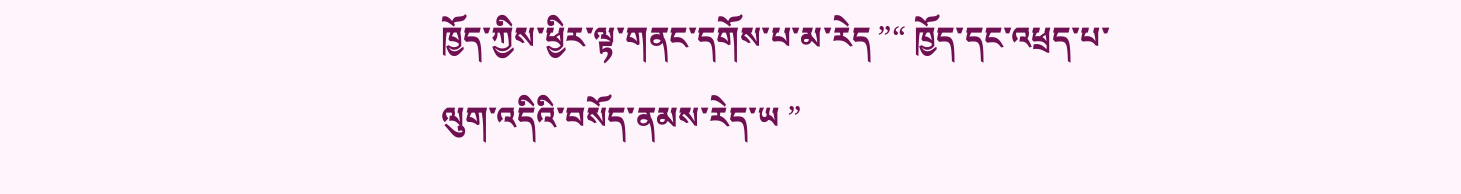ཁྱོད་ཀྱིས་ཕྱིར་ལྟ་གནང་དགོས་པ་མ་རེད ”“ ཁྱོད་དང་འཕྲད་པ་ལུག་འདིའི་བསོད་ནམས་རེད་ཡ ”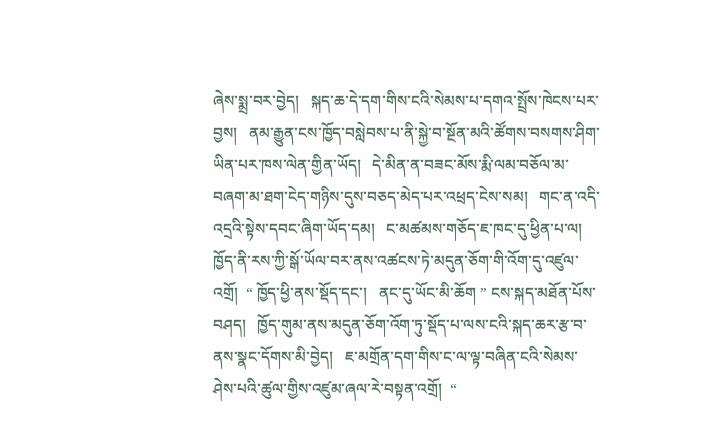ཞེས་སྨྲ་བར་བྱེད།   སྐད་ཆ་དེ་དག་གིས་ངའི་སེམས་པ་དགའ་སྤྲོས་ཁེངས་པར་བྱས།   ནམ་རྒྱུན་ངས་ཁྱོད་བསླེབས་པ་ནི་སྐྱེ་བ་སྔོན་མའི་ཚོགས་བསགས་ཤིག་ཡིན་པར་ཁས་ལེན་གྱིན་ཡོད།   དེ་མིན་ན་བཟང་མོས་རྨི་ལམ་བཅོལ་མ་བཞག་མ་ཐག་ངེད་གཉིས་དུས་བཅད་མེད་པར་འཕྲད་ངེས་སམ།   གང་ན་འདི་འདྲའི་སྟེས་དབང་ཞིག་ཡོད་དམ།   ང་མཚམས་གཅོད་ཇ་ཁང་དུ་ཕྱིན་པ་ལ།   ཁྱོད་ནི་རས་ཀྱི་སྒོ་ཡོལ་བར་ནས་འཚངས་ཏེ་མདུན་ཅོག་གི་འོག་དུ་འཛུལ་འགྲོ།  “ ཁྱོད་ཕྱི་ནས་སྡོད་དང་།   ནང་དུ་ཡོང་མི་ཆོག ” ངས་སྐད་མཐོན་པོས་བཤད།   ཁྱོད་གུམ་ནས་མདུན་ཅོག་འོག་ཏུ་སྡོད་པ་ལས་ངའི་སྐད་ཆར་རྩ་བ་ནས་སྣང་དོགས་མི་བྱེད།   ཇ་མགྲོན་དག་གིས་ང་ལ་ལྟ་བཞིན་ངའི་སེམས་ཤེས་པའི་ཚུལ་གྱིས་འཛུམ་ཞལ་རེ་བསྟན་འགྲོ།  “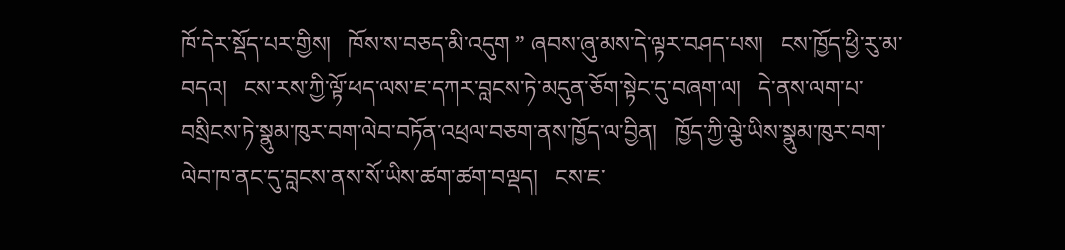ཁོ་དེར་སྡོད་པར་གྱིས།   ཁོས་ས་བཅད་མི་འདུག ” ཞབས་ཞུ་མས་དེ་ལྟར་བཤད་པས།   ངས་ཁྱོད་ཕྱི་རུ་མ་བདའ།   ངས་རས་ཀྱི་ལྟོ་ཕད་ལས་ཇ་དཀར་བླངས་ཏེ་མདུན་ཅོག་སྟེང་དུ་བཞག་ལ།   དེ་ནས་ལག་པ་བསྲིངས་ཏེ་སྣུམ་ཁུར་བག་ལེབ་བཏོན་འཕྲལ་བཅག་ནས་ཁྱོད་ལ་བྱིན།   ཁྱོད་ཀྱི་ལྕེ་ཡིས་སྣུམ་ཁུར་བག་ལེབ་ཁ་ནང་དུ་བླངས་ནས་སོ་ཡིས་ཚག་ཚག་བལྡད།   ངས་ཇ་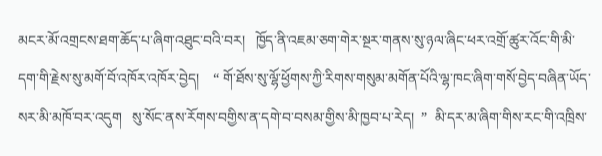མངར་མོ་འགྲངས་ཐག་ཆོད་པ་ཞིག་འཐུང་བའི་བར།   ཁྱོད་ནི་འཇམ་ཅག་གེར་སྔར་གནས་སུ་ཉལ་ཞིང་ཕར་འགྲོ་ཚུར་འོང་གི་མི་དག་གི་རྗེས་སུ་མགོ་བོ་འཁོར་འཁོར་བྱེད།    “ གོ་ཐོས་སུ་ལྷོ་ཕྱོགས་ཀྱི་རིགས་གསུམ་མགོན་པོའི་ལྷ་ཁང་ཞིག་གསོ་བྱེད་བཞིན་ཡོད་སར་མི་མཁོ་བར་འདུག   སུ་སོང་ནས་རོགས་བགྱིས་ན་དགེ་བ་བསམ་གྱིས་མི་ཁྱབ་པ་རེད།  ”  མི་དར་མ་ཞིག་གིས་རང་གི་འཁྲིས་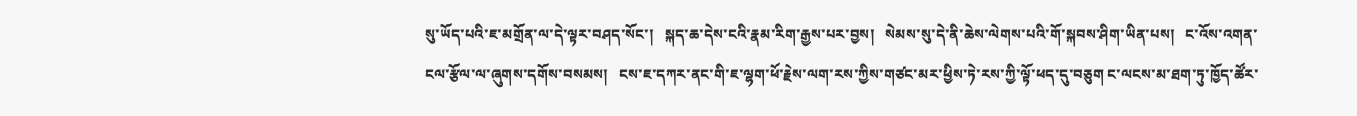སུ་ཡོད་པའི་ཇ་མགྲོན་ལ་དེ་ལྟར་བཤད་སོང་།   སྐད་ཆ་དེས་ངའི་རྣམ་རིག་རྒྱས་པར་བྱས།   སེམས་སུ་དེ་ནི་ཆེས་ལེགས་པའི་གོ་སྐབས་ཤིག་ཡིན་པས།   ང་འོས་འགན་ངལ་རྩོལ་ལ་ཞུགས་དགོས་བསམས།   ངས་ཇ་དཀར་ནང་གི་ཇ་ལྷག་ཕོ་རྗེས་ལག་རས་ཀྱིས་གཙང་མར་ཕྱིས་ཏེ་རས་ཀྱི་ལྟོ་ཕད་དུ་བཅུག ང་ལངས་མ་ཐག་ཏུ་ཁྱོད་ཚོར་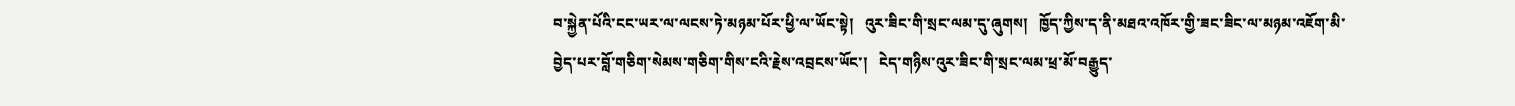བ་སྐྱེན་པོའི་ངང་ཡར་ལ་ལངས་ཏེ་མཉམ་པོར་ཕྱི་ལ་ཡོང་སྟེ།   འུར་ཟིང་གི་སྲང་ལམ་དུ་ཞུགས།   ཁྱོད་ཀྱིས་ད་ནི་མཐའ་འཁོར་གྱི་ཟང་ཟིང་ལ་མཉམ་འཇོག་མི་བྱེད་པར་བློ་གཅིག་སེམས་གཅིག་གིས་ངའི་རྗེས་འབྲངས་ཡོང་།   ངེད་གཉིས་འུར་ཟིང་གི་སྲང་ལམ་ཕྲ་མོ་བརྒྱུད་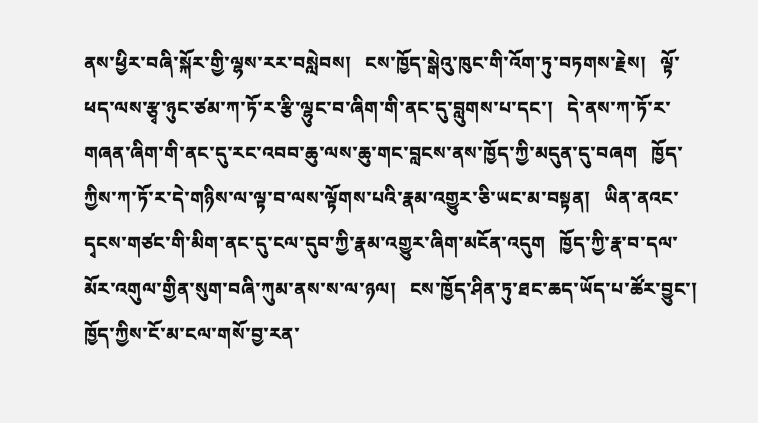ནས་ཕྱིར་བཞི་སྐོར་གྱི་ལྷས་རར་བསླེབས།   ངས་ཁྱོད་སྒེའུ་ཁུང་གི་འོག་ཏུ་བཏགས་རྗེས།   ལྟོ་ཕད་ལས་རྩྭ་ཉུང་ཙམ་ཀ་ཏོ་ར་རྩི་ལྷུང་བ་ཞིག་གི་ནང་དུ་བླུགས་པ་དང་།   དེ་ནས་ཀ་ཏོ་ར་གཞན་ཞིག་གི་ནང་དུ་རང་འབབ་ཆུ་ལས་ཆུ་གང་བླངས་ནས་ཁྱོད་ཀྱི་མདུན་དུ་བཞག   ཁྱོད་ཀྱིས་ཀ་ཏོ་ར་དེ་གཉིས་ལ་ལྟ་བ་ལས་ལྟོགས་པའི་རྣམ་འགྱུར་ཅི་ཡང་མ་བསྟན།   ཡིན་ནའང་དྭངས་གཙང་གི་མིག་ནང་དུ་ངལ་དུབ་ཀྱི་རྣམ་འགྱུར་ཞིག་མངོན་འདུག   ཁྱོད་ཀྱི་རྣ་བ་དལ་མོར་འགུལ་གྱིན་སུག་བཞི་ཀུམ་ནས་ས་ལ་ཉལ།   ངས་ཁྱོད་ཤིན་ཏུ་ཐང་ཆད་ཡོད་པ་ཚོར་བྱུང་།   ཁྱོད་ཀྱིས་ངོ་མ་ངལ་གསོ་བྱ་རན་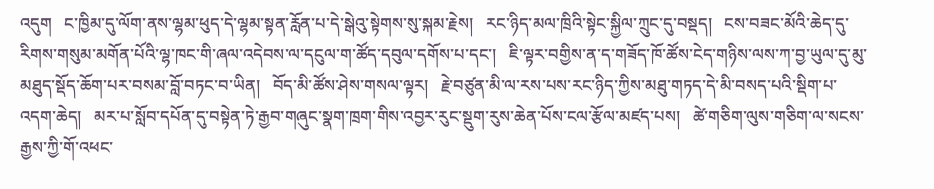འདུག   ང་ཁྱིམ་དུ་ལོག་ནས་ལྷམ་ཕུད་དེ་ལྷམ་སྟན་རློན་པ་དེ་སྒེའུ་སྟེགས་སུ་སྐམ་རྗེས།   རང་ཉིད་མལ་ཁྲིའི་སྟེང་སྐྱིལ་ཀྲུང་དུ་བསྡད།   ངས་བཟང་མོའི་ཆེད་དུ་རིགས་གསུམ་མགོན་པོའི་ལྷ་ཁང་གི་ཞལ་འདེབས་ལ་དངུལ་ག་ཚོད་དབུལ་དགོས་པ་དང་།   ཇི་ལྟར་བགྱིས་ན་ད་གཟོད་ཁོ་ཚོས་ངེད་གཉིས་ལས་ཀ་བྱ་ཡུལ་དུ་མུ་མཐུད་སྡོད་ཆོག་པར་བསམ་བློ་བཏང་བ་ཡིན།   བོད་མི་ཚོས་ཤེས་གསལ་ལྟར།   རྗེ་བཙུན་མི་ལ་རས་པས་རང་ཉིད་ཀྱིས་མཐུ་གཏད་དེ་མི་བསད་པའི་སྡིག་པ་འདག་ཆེད།   མར་པ་སློབ་དཔོན་དུ་བསྟེན་ཏེ་རྒྱབ་གཞུང་སྣག་ཁྲག་གིས་འབྱར་རུང་སྡུག་རུས་ཆེན་པོས་ངལ་རྩོལ་མཛད་པས།   ཚེ་གཅིག་ལུས་གཅིག་ལ་སངས་རྒྱས་ཀྱི་གོ་འཕང་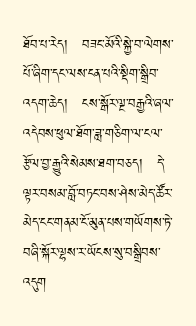ཐོབ་པ་རེད།   བཟང་མོའི་སྐྱེ་བ་ལེགས་པོ་ཞིག་དང་ལས་ངན་པའི་སྡིག་སྒྲིབ་འདག་ཆེད།   ངས་སྒོར་ལྔ་བརྒྱའི་ཞལ་འདེབས་ཕུལ་ཐོག་ཟླ་གཅིག་ལ་ངལ་རྩོལ་བྱ་རྒྱུའི་སེམས་ཐག་བཅད།   དེ་ལྟར་བསམ་བློ་བཏང་བས་ཤེས་མེད་ཚོར་མེད་ངང་གནམ་ངོ་མུན་པས་གཡོགས་ཏེ་བཞི་སྐོར་ལྷས་ར་ཡོངས་སུ་བསྒྲིབས་འདུག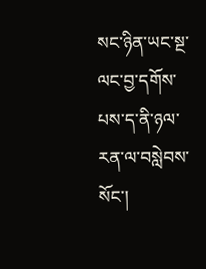སང་ཉིན་ཡང་སྔ་ལང་བྱ་དགོས་པས་ད་ནི་ཉལ་རན་ལ་བསླེབས་སོང་།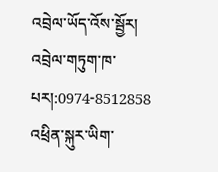འབྲེལ་ཡོད་འོས་སྦྱོར།
འབྲེལ་གཏུག་ཁ་པར།:0974-8512858
འཕྲིན་སྐུར་ཡིག་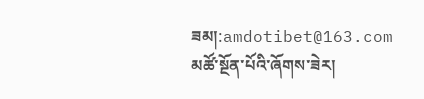ཟམ།:amdotibet@163.com
མཚོ་སྔོན་པོའི་ཞོགས་ཟེར།